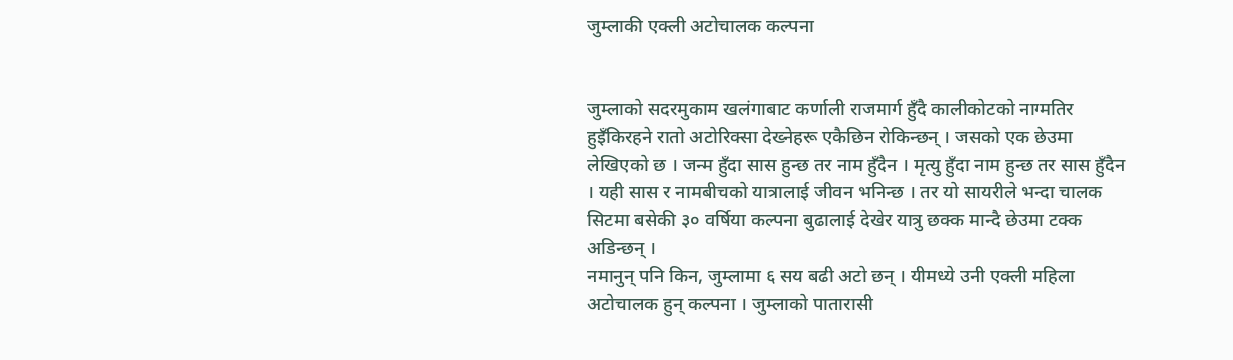जुम्लाकी एक्ली अटोचालक कल्पना


जुम्लाको सदरमुकाम खलंगाबाट कर्णाली राजमार्ग हुँदै कालीकोटको नाग्मतिर हुइँकिरहने रातो अटोरिक्सा देख्नेहरू एकैछिन रोकिन्छन् । जसको एक छेउमा लेखिएको छ । जन्म हुँदा सास हुन्छ तर नाम हुँदैन । मृत्यु हुँदा नाम हुन्छ तर सास हुँदैन । यही सास र नामबीचको यात्रालाई जीवन भनिन्छ । तर यो सायरीले भन्दा चालक सिटमा बसेकी ३० वर्षिया कल्पना बुढालाई देखेर यात्रु छक्क मान्दै छेउमा टक्क अडिन्छन् ।
नमानुन् पनि किन, जुम्लामा ६ सय बढी अटो छन् । यीमध्ये उनी एक्ली महिला अटोचालक हुन् कल्पना । जुम्लाको पातारासी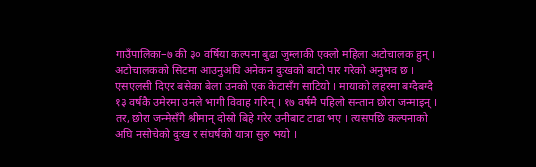गाउँपालिका–७ की ३० वर्षिया कल्पना बुढा जुम्लाकी एक्लो महिला अटोचालक हुन् । अटोचालकको सिटमा आउनुअघि अनेकन दुःखको बाटो पार गरेको अनुभव छ । एसएलसी दिएर बसेका बेला उनको एक केटासँग साटियो । मायाको लहरमा बग्दैबग्दै १३ वर्षकै उमेरमा उनले भागी विवाह गरिन् । १७ वर्षमै पहिलो सन्तान छोरा जन्माइन् । तर, छोरा जन्मेसँगै श्रीमान् दोस्रो बिहे गरेर उनीबाट टाढा भए । त्यसपछि कल्पनाको अघि नसोचेको दुःख र संघर्षको यात्रा सुरु भयो ।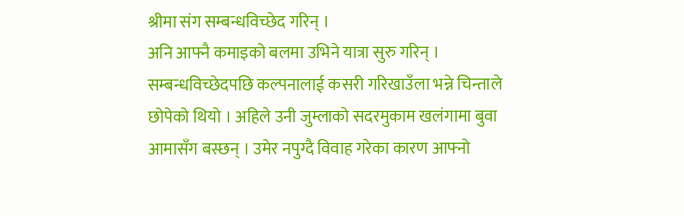श्रीमा संग सम्बन्धविच्छेद गरिन् ।
अनि आफ्नै कमाइको बलमा उभिने यात्रा सुरु गरिन् । सम्बन्धविच्छेदपछि कल्पनालाई कसरी गरिखाउँला भन्ने चिन्ताले छोपेको थियो । अहिले उनी जुम्लाको सदरमुकाम खलंगामा बुवा आमासँग बस्छन् । उमेर नपुग्दै विवाह गरेका कारण आफ्नो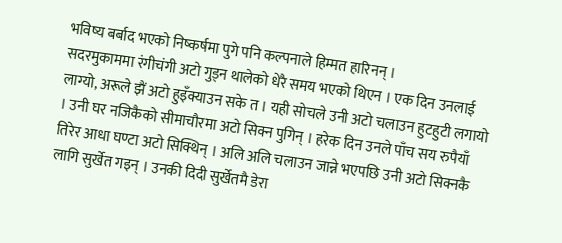भविष्य बर्बाद भएको निष्कर्षमा पुगे पनि कल्पनाले हिम्मत हारिनन् ।
सदरमुकाममा रंगीचंगी अटो गुड्न थालेको धेरै समय भएको थिएन । एक दिन उनलाई लाग्यो, अरूले झैं अटो हुइँक्याउन सके त । यही सोचले उनी अटो चलाउन हुटहुटी लगायो । उनी घर नजिकैको सीमाचौरमा अटो सिक्न पुगिन् । हरेक दिन उनले पाँच सय रुपैयाँ तिरेर आधा घण्टा अटो सिक्थिन् । अलि अलि चलाउन जान्ने भएपछि उनी अटो सिक्नकै लागि सुर्खेत गइन् । उनकी दिदी सुर्खेतमै डेरा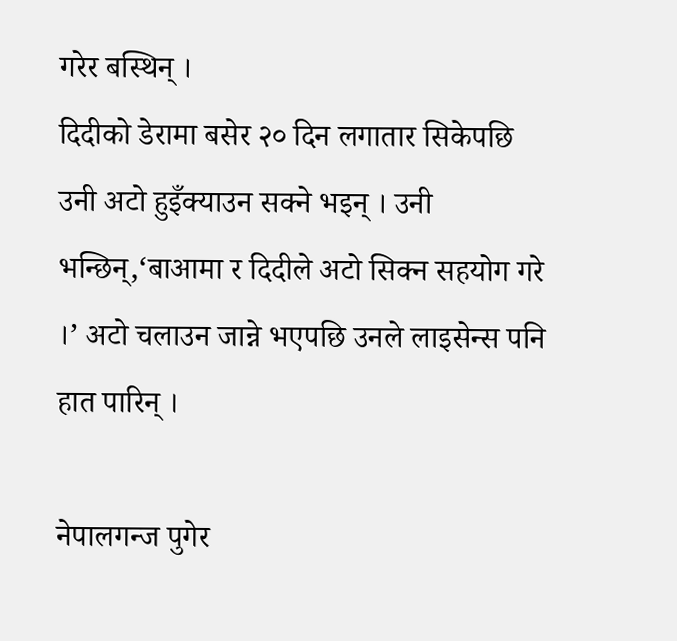गरेर बस्थिन् ।
दिदीको डेरामा बसेर २० दिन लगातार सिकेपछि उनी अटो हुइँक्याउन सक्ने भइन् । उनी भन्छिन्,‘बाआमा र दिदीले अटो सिक्न सहयोग गरे ।’ अटो चलाउन जान्ने भएपछि उनले लाइसेन्स पनि हात पारिन् ।

नेपालगन्ज पुगेर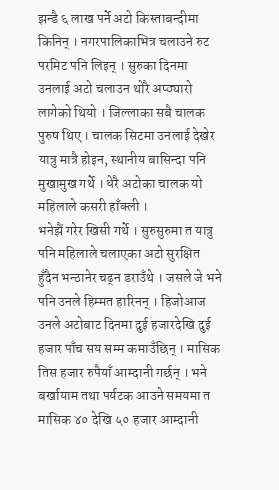झन्डै ६ लाख पर्ने अटो किस्ताबन्दीमा किनिन् । नगरपालिकाभित्र चलाउने रुट परमिट पनि लिइन् । सुरुका दिनमा उनलाई अटो चलाउन थोरै अप्ठ्यारो लागेको थियो । जिल्लाका सबै चालक पुरुष थिए । चालक सिटमा उनलाई देखेर यात्रु मात्रै होइन, स्थानीय बासिन्दा पनि मुखामुख गर्थे । धेरै अटोका चालक यो महिलाले कसरी हाँक्ली ।
भनेझैं गरेर खिसी गर्थे । सुरुसुरुमा त यात्रु पनि महिलाले चलाएका अटो सुरक्षित हुँदैन भन्ठानेर चढ्न डराउँथे । जसले जे भने पनि उनले हिम्मत हारिनन् । हिजोआज उनले अटोबाट दिनमा दुई हजारदेखि दुई हजार पाँच सय सम्म कमाउँछिन् । मासिक तिस हजार रुपैयाँ आम्दानी गर्छन् । भने बर्खायाम तथा पर्यटक आउने समयमा त मासिक ४० देखि ५० हजार आम्दानी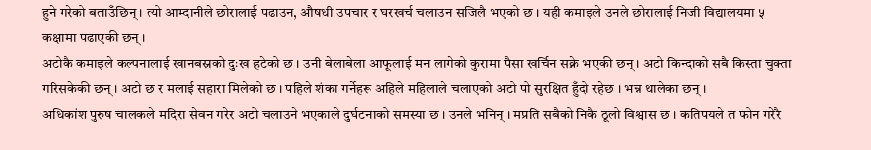हुने गरेको बताउँछिन् । त्यो आम्दानीले छोरालाई पढाउन, औषधी उपचार र घरखर्च चलाउन सजिलै भएको छ । यही कमाइले उनले छोरालाई निजी विद्यालयमा ५ कक्षामा पढाएकी छन् ।
अटोकै कमाइले कल्पनालाई खानबस्नको दुःख हटेको छ । उनी बेलाबेला आफूलाई मन लागेको कुरामा पैसा खर्चिन सक्ने भएकी छन् । अटो किन्दाको सबै किस्ता चुक्ता गरिसकेकी छन् । अटो छ र मलाई सहारा मिलेको छ । पहिले शंका गर्नेहरू अहिले महिलाले चलाएको अटो पो सुरक्षित हुँदो रहेछ । भन्न थालेका छन् ।
अधिकांश पुरुष चालकले मदिरा सेवन गरेर अटो चलाउने भएकाले दुर्घटनाको समस्या छ । उनले भनिन् । मप्रति सबैको निकै ठूलो विश्वास छ । कतिपयले त फोन गरेरै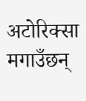अटोरिक्सा मगाउँछन्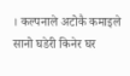। कल्पनाले अटोकै कमाइले सानो घडेरी किनेर घर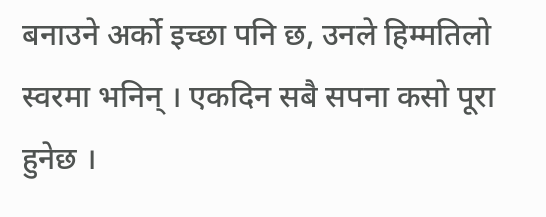बनाउने अर्को इच्छा पनि छ, उनले हिम्मतिलो स्वरमा भनिन् । एकदिन सबै सपना कसो पूरा हुनेछ ।